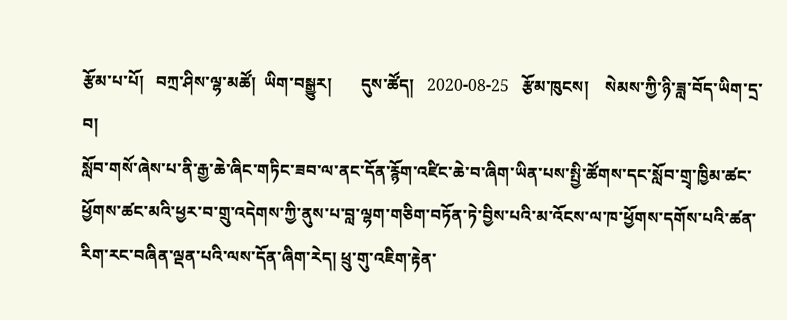རྩོམ་པ་པོ།   བཀྲ་ཤིས་ལྷ་མཚོ།  ཡིག་བསྒྱུར།       དུས་ཚོད།   2020-08-25   རྩོམ་ཁུངས།    སེམས་ཀྱི་ཉི་ཟླ་བོད་ཡིག་དྲ་བ།
སློབ་གསོ་ཞེས་པ་ནི་རྒྱ་ཆེ་ཞིང་གཏིང་ཟབ་ལ་ནང་དོན་རྙོག་འཛིང་ཆེ་བ་ཞིག་ཡིན་པས་སྤྱི་ཚོགས་དང་སློབ་གྲྭ་ཁྱིམ་ཚང་ཕྱོགས་ཚང་མའི་ཕྱར་བ་གྲུ་འདེགས་ཀྱི་ནུས་པ་བླ་ལྷག་གཅིག་བཏོན་ཏེ་བྱིས་པའི་མ་འོངས་ལ་ཁ་ཕྱོགས་དགོས་པའི་ཚན་རིག་རང་བཞིན་ལྡན་པའི་ལས་དོན་ཞིག་རེད། ཕྲུ་གུ་འཇིག་རྟེན་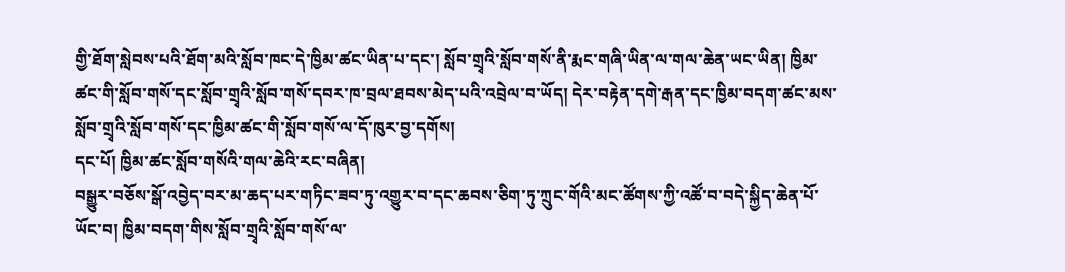གྱི་ཐོག་སླེབས་པའི་ཐོག་མའི་སློབ་ཁང་དེ་ཁྱིམ་ཚང་ཡིན་པ་དང་། སློབ་གྲྭའི་སློབ་གསོ་ནི་རྨང་གཞི་ཡིན་ལ་གལ་ཆེན་ཡང་ཡིན། ཁྱིམ་ཚང་གི་སློབ་གསོ་དང་སློབ་གྲྭའི་སློབ་གསོ་དབར་ཁ་བྲལ་ཐབས་མེད་པའི་འབྲེལ་བ་ཡོད། དེར་བརྟེན་དགེ་རྒན་དང་ཁྱིམ་བདག་ཚང་མས་སློབ་གྲྭའི་སློབ་གསོ་དང་ཁྱིམ་ཚང་གི་སློབ་གསོ་ལ་དོ་ཁུར་བྱ་དགོས།
དང་པོ། ཁྱིམ་ཚང་སློབ་གསོའི་གལ་ཆེའི་རང་བཞིན།
བསྒྱུར་བཅོས་སྒོ་འབྱེད་བར་མ་ཆད་པར་གཏིང་ཟབ་ཏུ་འགྱུར་བ་དང་ཆབས་ཅིག་ཏུ་ཀྲུང་གོའི་མང་ཚོགས་ཀྱི་འཚོ་བ་བདེ་སྐྱིད་ཆེན་པོ་ཡོང་བ། ཁྱིམ་བདག་གིས་སློབ་གྲྭའི་སློབ་གསོ་ལ་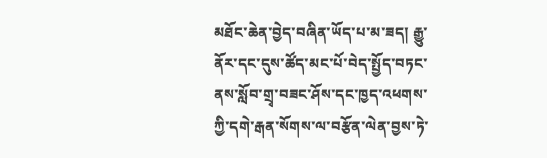མཐོང་ཆེན་བྱེད་བཞིན་ཡོད་པ་མ་ཟད། རྒྱུ་ནོར་དང་དུས་ཚོད་མང་པོ་བེད་སྤྱོད་བཏང་ནས་སློབ་གྲྭ་བཟང་ཤོས་དང་ཁྱད་འཕགས་ཀྱི་དགེ་རྒན་སོགས་ལ་བརྩོན་ལེན་བྱས་ཏེ་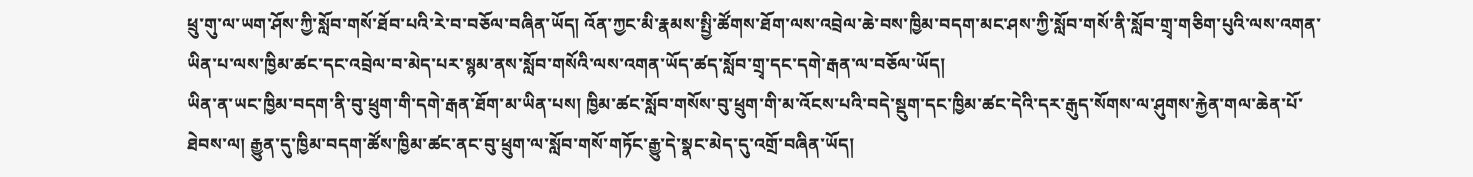ཕྲུ་གུ་ལ་ཡག་ཤོས་ཀྱི་སློབ་གསོ་ཐོབ་པའི་རེ་བ་བཅོལ་བཞིན་ཡོད། འོན་ཀྱང་མི་རྣམས་སྤྱི་ཚོགས་ཐོག་ལས་འབྲེལ་ཆེ་བས་ཁྱིམ་བདག་མང་ཤས་ཀྱི་སློབ་གསོ་ནི་སློབ་གྲྭ་གཅིག་པུའི་ལས་འགན་ཡིན་པ་ལས་ཁྱིམ་ཚང་དང་འབྲེལ་བ་མེད་པར་སྙམ་ནས་སློབ་གསོའི་ལས་འགན་ཡོད་ཚད་སློབ་གྲྭ་དང་དགེ་རྒན་ལ་བཅོལ་ཡོད།
ཡིན་ན་ཡང་ཁྱིམ་བདག་ནི་བུ་ཕྲུག་གི་དགེ་རྒན་ཐོག་མ་ཡིན་པས། ཁྱིམ་ཚང་སློབ་གསོས་བུ་ཕྲུག་གི་མ་འོངས་པའི་བདེ་སྡུག་དང་ཁྱིམ་ཚང་དེའི་དར་རྒུད་སོགས་ལ་ཤུགས་རྐྱེན་གལ་ཆེན་པོ་ཐེབས་ལ། རྒྱུན་དུ་ཁྱིམ་བདག་ཚོས་ཁྱིམ་ཚང་ནང་བུ་ཕྲུག་ལ་སློབ་གསོ་གཏོང་རྒྱུ་དེ་སྣང་མེད་དུ་འགྲོ་བཞིན་ཡོད།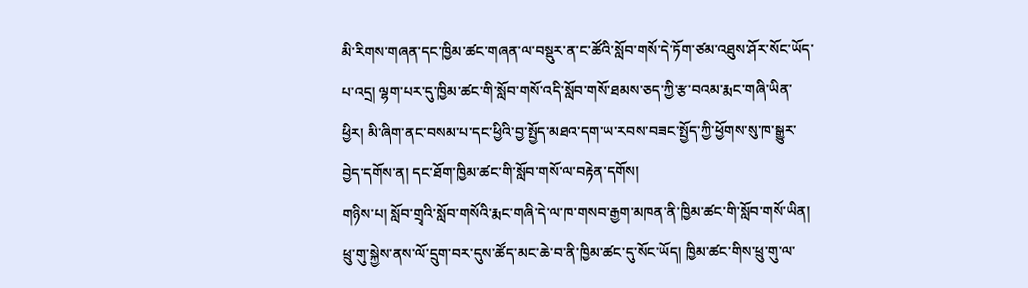མི་རིགས་གཞན་དང་ཁྱིམ་ཚང་གཞན་ལ་བསྡུར་ན་ང་ཚོའི་སློབ་གསོ་དེ་ཏོག་ཙམ་འཐུས་ཤོར་སོང་ཡོད་པ་འདྲ། ལྷག་པར་དུ་ཁྱིམ་ཚང་གི་སློབ་གསོ་འདི་སློབ་གསོ་ཐམས་ཅད་ཀྱི་རྩ་བའམ་རྨང་གཞི་ཡིན་ཕྱིར། མི་ཞིག་ནང་བསམ་པ་དང་ཕྱིའི་བྱ་སྤྱོད་མཐའ་དག་ཡ་རབས་བཟང་སྤྱོད་ཀྱི་ཕྱོགས་སུ་ཁ་སྒྱུར་བྱེད་དགོས་ན། དང་ཐོག་ཁྱིམ་ཚང་གི་སློབ་གསོ་ལ་བརྟེན་དགོས།
གཉིས་པ། སློབ་གྲྭའི་སློབ་གསོའི་རྨང་གཞི་དེ་ལ་ཁ་གསབ་རྒྱག་མཁན་ནི་ཁྱིམ་ཚང་གི་སློབ་གསོ་ཡིན།
ཕྲུ་གུ་སྐྱེས་ནས་ལོ་དྲུག་བར་དུས་ཚོད་མང་ཆེ་བ་ནི་ཁྱིམ་ཚང་དུ་སོང་ཡོད། ཁྱིམ་ཚང་གིས་ཕྲུ་གུ་ལ་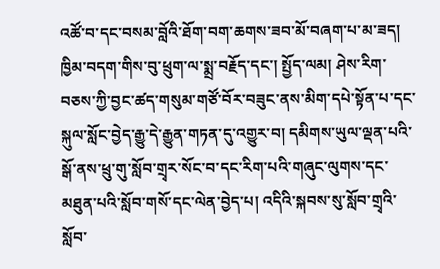འཚོ་བ་དང་བསམ་བློའི་ཐོག་བག་ཆགས་ཟབ་མོ་བཞག་པ་མ་ཟད། ཁྱིམ་བདག་གིས་བུ་ཕྲུག་ལ་སྨྲ་བརྗོད་དང་། སྤྱོད་ལམ། ཤེས་རིག་བཅས་ཀྱི་བྱང་ཚད་གསུམ་གཙོ་བོར་བཟུང་ནས་མིག་དཔེ་སྟོན་པ་དང་སྐུལ་སློང་བྱེད་རྒྱུ་དེ་རྒྱུན་གཏན་དུ་འགྱུར་བ། དམིགས་ཡུལ་ལྡན་པའི་སྒོ་ནས་ཕྲུ་གུ་སློབ་གྲྭར་སོང་བ་དང་རིག་པའི་གཞུང་ལུགས་དང་མཐུན་པའི་སློབ་གསོ་དང་ལེན་བྱེད་པ། འདིའི་སྐབས་སུ་སློབ་གྲྭའི་སློབ་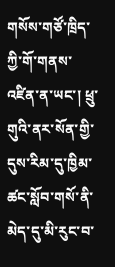གསོས་གཙོ་ཁྲིད་ཀྱི་གོ་གནས་འཛིན་ན་ཡང་། ཕྲུ་གུའི་ནར་སོན་གྱི་དུས་རིམ་དུ་ཁྱིམ་ཚང་སློབ་གསོ་ནི་མེད་དུ་མི་རུང་བ་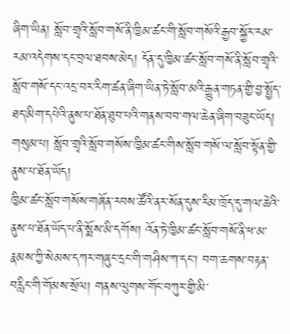ཞིག་ཡིན། སློབ་གྲྭའི་སློབ་གསོ་ནི་ཁྱིམ་ཚང་གི་སློབ་གསོའི་རྒྱབ་སྐྱོར་རམ་རམ་འདེགས་དང་བྲལ་ཐབས་མེད། དོན་དུ་ཁྱིམ་ཚང་སློབ་གསོ་ནི་སློབ་གྲྭའི་སློབ་གསོ་དང་འདྲ་བར་རིག་ཚན་ཞིག་ཡིན་ཏེ་སློབ་མའི་རྒྱུན་གཏན་གྱི་བྱ་སྤྱོད་ཐད་མིག་དཔེའི་ནུས་པ་ཐོན་ཐུབ་པའི་གནས་བབ་གལ་ཆེན་ཞིག་བཟུང་ཡོད།
གསུམ་པ། སློབ་གྲྭའི་སློབ་གསོས་ཁྱིམ་ཚང་གིས་སློབ་གསོ་ལ་སློབ་སྟོན་གྱི་ནུས་པ་ཐོན་ཡོད།
ཁྱིམ་ཚང་སློབ་གསོས་གཞོན་རབས་ཚོའི་ནར་སོན་དུས་རིམ་ཁྲོད་དུ་གལ་ཆེའི་ནུས་པ་ཐོན་ཡོད་པ་ནི་སྨོས་མི་དགོས། འོན་ཏེ་ཁྱིམ་ཚང་སློབ་གསོ་ནི་ཕ་མ་རྣམས་ཀྱི་སེམས་དཀར་གཞུང་དྲང་གི་གཤིས་ཀ་དང་། བག་ཆགས་བརྟན་བརླིང་གི་གོམས་སྲོལ། གནས་ལུགས་གོང་བཀུར་གྱི་མི་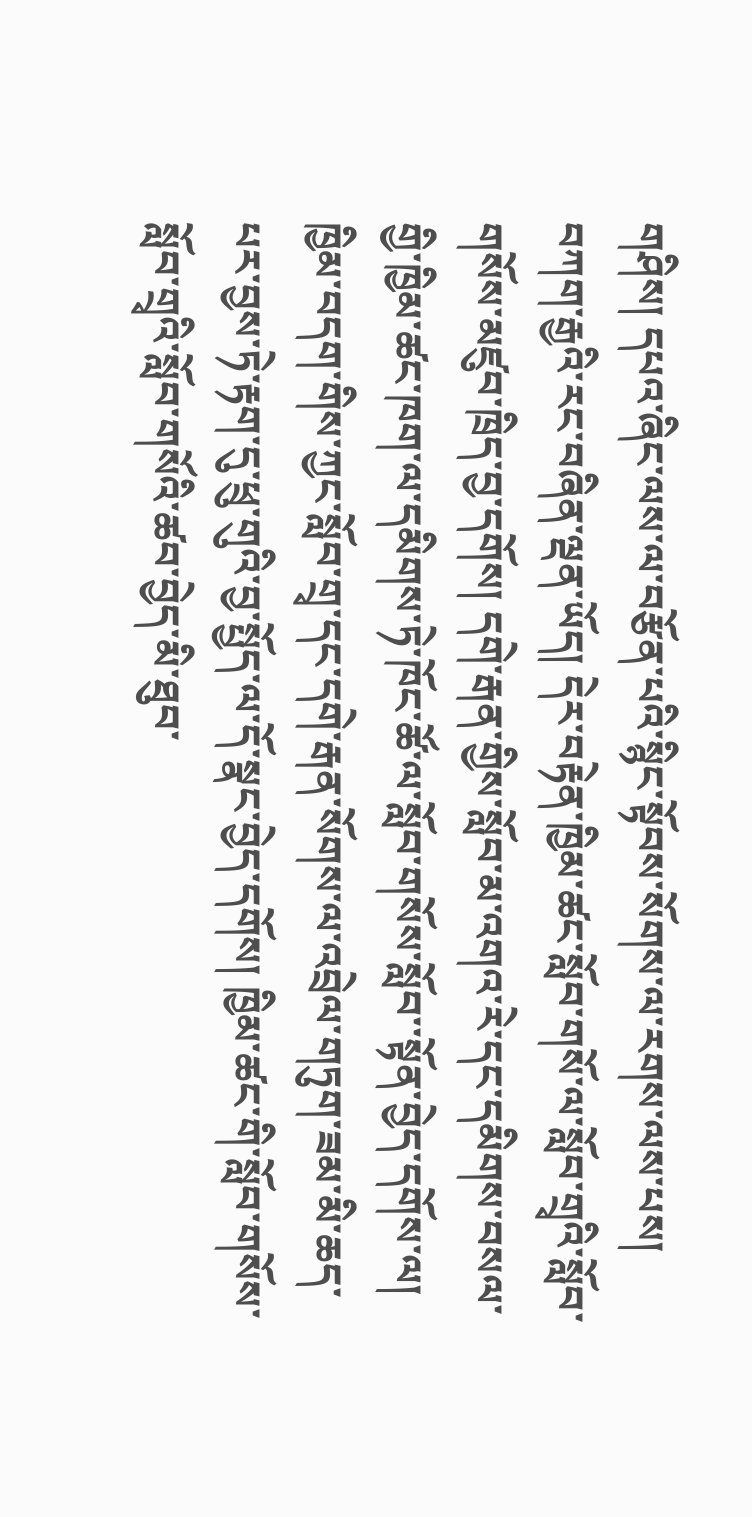གཤིས། དཔའ་ཞིང་ལས་ལ་བརྩོན་པའི་སྙིང་སྟོབས་སོགས་ལ་རགས་ལས་པས། བཀག་རྒྱའི་རང་བཞིན་ལྡན་ཡོད། དེར་བརྟེན་ཁྱིམ་ཚང་སློབ་གསོ་ལ་སློབ་གྲྭའི་སློབ་གསོས་མཛུབ་ཁྲིད་བྱ་དགོས། དགེ་རྒན་གྱིས་སློབ་མ་འགའ་རེ་དང་དམིགས་བསལ་གྱི་ཁྱིམ་ཚང་ཁག་ལ་དམིགས་ཏེ་ཁོང་ཚོ་ལ་སློབ་གསོས་སློབ་་སྟོན་བྱེད་དགོས་ལ། ཁྱིམ་བདག་གིས་ཀྱང་སློབ་གྲྭ་དང་དགེ་རྒན་སོགས་ལ་འབྲེལ་གཏུག་ཟམ་མི་ཆད་པར་བྱས་ཏེ་རྟག་དུ་ཕྲུ་གུའི་བྱ་སྤྱོད་ལ་དོ་སྣང་བྱེད་དགོས། ཁྱིམ་ཚང་གི་སློབ་གསོས་སློབ་གྲྭའི་སློབ་གསོའི་ཚབ་བྱེད་མི་ཐུབ་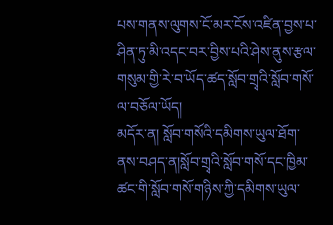པས་གནས་ལུགས་ངོ་མར་ངོས་འཛིན་བྱས་པ་ཤིན་ཏུ་མི་འདང་བར་བྱིས་པའི་ཤེས་ནུས་རྩལ་གསུམ་གྱི་རེ་བ་ཡོད་ཚད་སློབ་གྲྭའི་སློབ་གསོ་ལ་བཅོལ་ཡོད།
མདོར་ན། སློབ་གསོའི་དམིགས་ཡུལ་ཐོག་ནས་བཤད་ན།སློབ་གྲྭའི་སློབ་གསོ་དང་ཁྱིམ་ཚང་གི་སློབ་གསོ་གཉིས་ཀྱི་དམིགས་ཡུལ་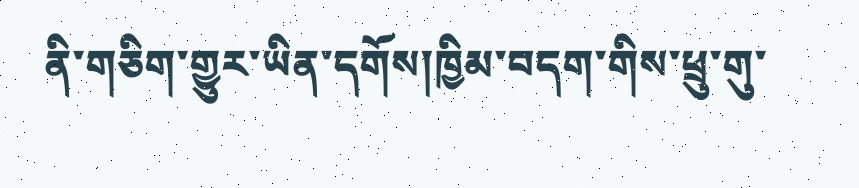ནི་གཅིག་གྱུར་ཡིན་དགོས།ཁྱིམ་བདག་གིས་ཕྲུ་གུ་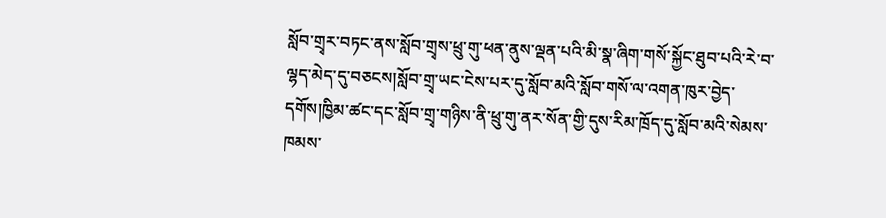སློབ་གྲྭར་བཏང་ནས་སློབ་གྲྭས་ཕྲུ་གུ་ཕན་ནུས་ལྡན་པའི་མི་སྣ་ཞིག་གསོ་སྐྱོང་ཐུབ་པའི་རེ་བ་ལྷད་མེད་དུ་བཅངས།སློབ་གྲྭ་ཡང་ངེས་པར་དུ་སློབ་མའི་སློབ་གསོ་ལ་འགན་ཁུར་བྱེད་དགོས།ཁྱིམ་ཚང་དང་སློབ་གྲྭ་གཉིས་ནི་ཕྲུ་གུ་ནར་སོན་གྱི་དུས་རིམ་ཁྲོད་དུ་སློབ་མའི་སེམས་ཁམས་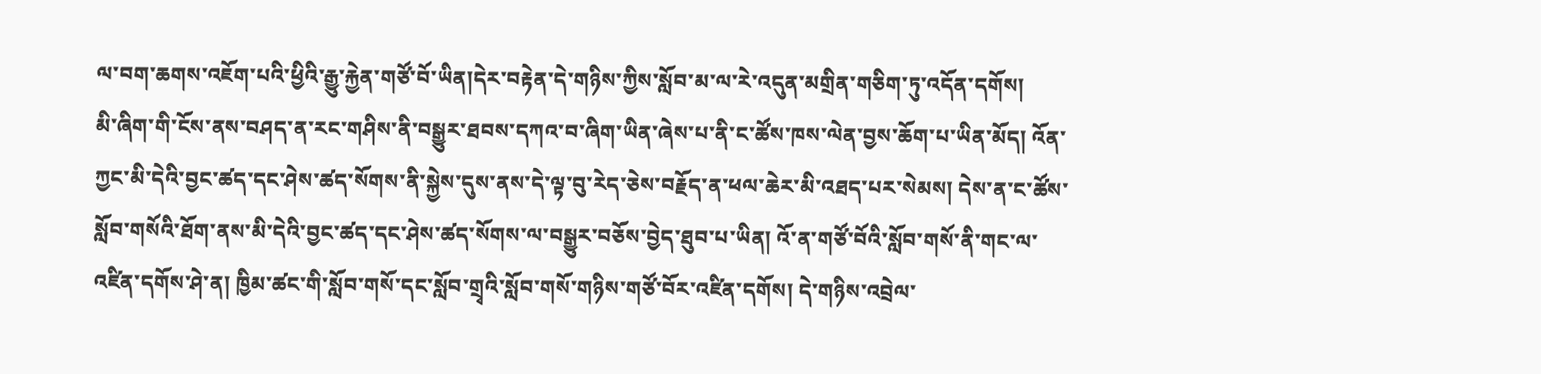ལ་བག་ཆགས་འཇོག་པའི་ཕྱིའི་རྒྱུ་རྐྱེན་གཙོ་བོ་ཡིན།དེར་བརྟེན་དེ་གཉིས་ཀྱིས་སློབ་མ་ལ་རེ་འདུན་མགྲིན་གཅིག་ཏུ་འདོན་དགོས།
མི་ཞིག་གི་ངོས་ནས་བཤད་ན་རང་གཤིས་ནི་བསྒྱུར་ཐབས་དཀའ་བ་ཞིག་ཡིན་ཞེས་པ་ནི་ང་ཚོས་ཁས་ལེན་བྱས་ཆོག་པ་ཡིན་མོད། འོན་ཀྱང་མི་དེའི་བྱང་ཚད་དང་ཤེས་ཚད་སོགས་ནི་སྐྱེས་དུས་ནས་དེ་ལྟ་བུ་རེད་ཅེས་བརྗོད་ན་ཕལ་ཆེར་མི་འཐད་པར་སེམས། དེས་ན་ང་ཚོས་སློབ་གསོའི་ཐོག་ནས་མི་དེའི་བྱང་ཚད་དང་ཤེས་ཚད་སོགས་ལ་བསྒྱུར་བཅོས་བྱེད་ཐུབ་པ་ཡིན། འོ་ན་གཙོ་བོའི་སློབ་གསོ་ནི་གང་ལ་འཛིན་དགོས་ཤེ་ན། ཁྱིམ་ཚང་གི་སློབ་གསོ་དང་སློབ་གྲྭའི་སློབ་གསོ་གཉིས་གཙོ་བོར་འཛིན་དགོས། དེ་གཉིས་འབྲེལ་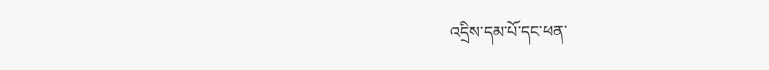འདྲིས་དམ་པོ་དང་ཕན་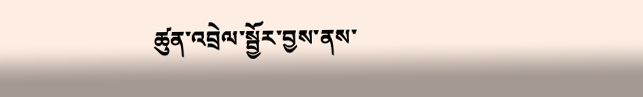ཚུན་འབྲེལ་སྦྱོར་བྱས་ནས་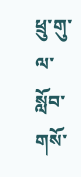ཕྲུ་གུ་ལ་སློབ་གསོ་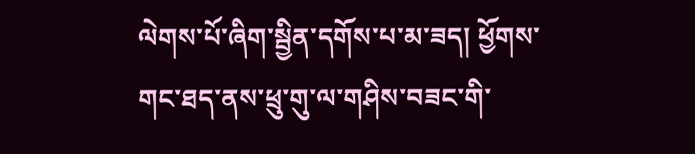ལེགས་པོ་ཞིག་སྦྱིན་དགོས་པ་མ་ཟད། ཕྱོགས་གང་ཐད་ནས་ཕྲུ་གུ་ལ་གཤིས་བཟང་གི་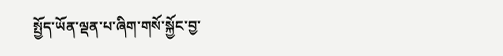སྤྱོད་ཡོན་ལྡན་པ་ཞིག་གསོ་སྐྱོང་བྱ་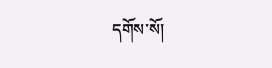དགོས་སོ།